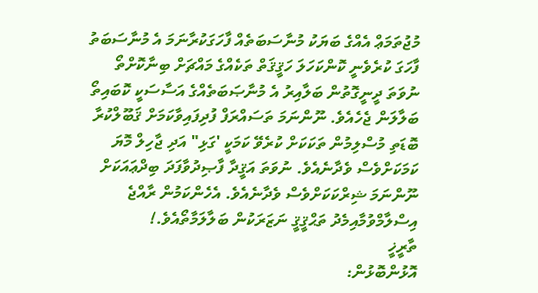މުޖުތަމަޢް އެއްގެ ބަޔަކު މުނާސަބަތެއް ފާހަގަކުރާނަމަ އެ މުނާސަބަތު ފާހަގަ ކުރެވެނީ ކޮންކަހަލަ ހަޤީޤަތް ތަކެއްގެ މައްޗަށް ބިނާކޮށްތޯ ނުވަތަ ދީނީގޮތުން ބަލާއިރު އެ މުނާޞަބަތެއްގެ އަސާސަކީ ކޮބައިތޯ ބަލާލަން ޖެހެއެވެ. ނޫންނަމަ ތަސައްރަފް ފުދިފައިވާކަމަށް ޤަބޫލްކުރާ ބޮޑަތި މުސްލިމުން ތަކަކަށް ކުރެވޭ ކަމަކީ 'ގަޅި" އަދި ޖާހިލް މޮޔަ ކަމަކަށްވެސް ވެދާނެއެވެ. ނުވަތަ އަޤީދާ ފާޞިދުވާފަދަ ބިދްޢައަކަށް ނޫންނަމަ ޝިރްކަކަށްވެސް ވެދާނެއެވެ. އެހެންކަމުން ރާއްޖެ އިސްލާމްވުމާއިމެދު ތަޙްޤީޤީ ނަޒަރަކުން ބަލާލަމާތޯއެވެ.!
ތާރީޚީ
އޮޅުންބޮޅުން: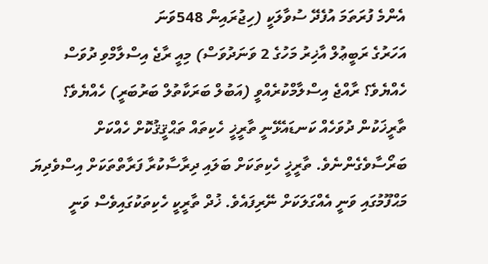އެންމެ ފުރަތަމަ އުފެދޭ ސުވާލަކީ (ހިޖުރައިން 548ވަނަ
އަހަރުގެ ރަބީޢުލް އާޚިރު މަހުގެ 2 ވަނަދުވަސް) މިއީ ރާޖެ އިސްލާމްވި ދުވަސް
ހެއްޔެވެ؟ ރާއްޖެ އިސްލާމްކުރެއްވީ (އަބުލް ބަރަކާތުލް ބަރުބަރީ) ހެއްޔެވެ؟
ތާރީޚަކުން ދުވަހެއް ކަނޑައެޅޭނީ ތާރީޚީ ހެކިތައް ތަޙްޤީޤުކޮށް ހެއްކަށް
ބަރޯސާވެގެންނެވެ. ތާރީޚީ ހެކިތަކަށް ބަލައި ދިރާސާކުރާ ފަރާތްތަކަށް އިސްވެދިޔަ
މަޙްފޫމުގައި ވަނީ އެއްގަލަކަށް ނޭރިފައެވެ. ޚުދް ތާރީކީ ހެކިތަކުގައިވެސް ވަނީ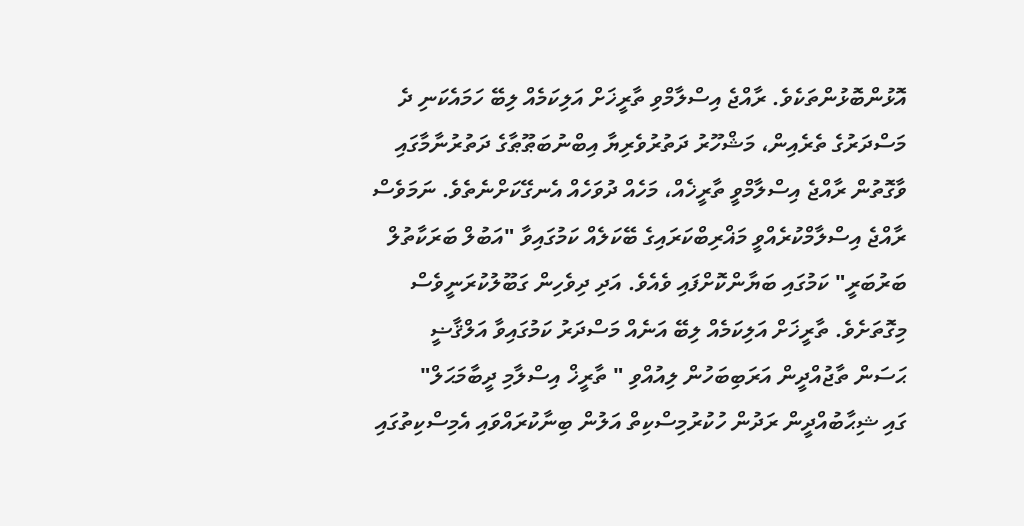އޮޅުންބޮޅުންތަކެވެ. ރާއްޖެ އިސްލާމްވި ތާރީޚަށް އަލިކަމެއް ލިބޭ ހަމައެކަނި ދެ
މަސްދަރުގެ ތެރެއިން، މަޝްހޫރު ދަތުރުވެރިޔާ އިބްނުބަޠޫޠާގެ ދަތުރުނާމާގައި
ވާގޮތުން ރާއްޖެ އިސްލާމްވީ ތާރީޚެއް، މަހެއް ދުވަހެއް އެނގޭކަށްނެތެވެ. ނަމަވެސް
ރާއްޖެ އިސްލާމްކުރެއްވީ މަޣްރިބްކަރައިގެ ބޭކަލެއް ކަމުގައިވާ "އަބުލް ބަރަކާތުލް
ބަރުބަރީ" ކަމުގައި ބަޔާންކޮށްފައި ވެއެވެ. އަދި ދިވެހިން ގަބޫލުކުރަނީވެސް
މިގޮތަށެވެ. ތާރީޚަށް އަލިކަމެއް ލިބޭ އަނެއް މަސްދަރު ކަމުގައިވާ އަލްޤާޟީ
ޙަސަން ތާޖުއްދީން އަރަބިބަހުން ލިއުއްވި " ތާރީޚް އިސްލާމި ދީބާމަޙަލް"
ގައި ޝިޙާބުއްދީން ރަދުން ހުކުރުމިސްކިތް އަލުން ބިނާކުރައްވައި އެމިސްކިތުގައި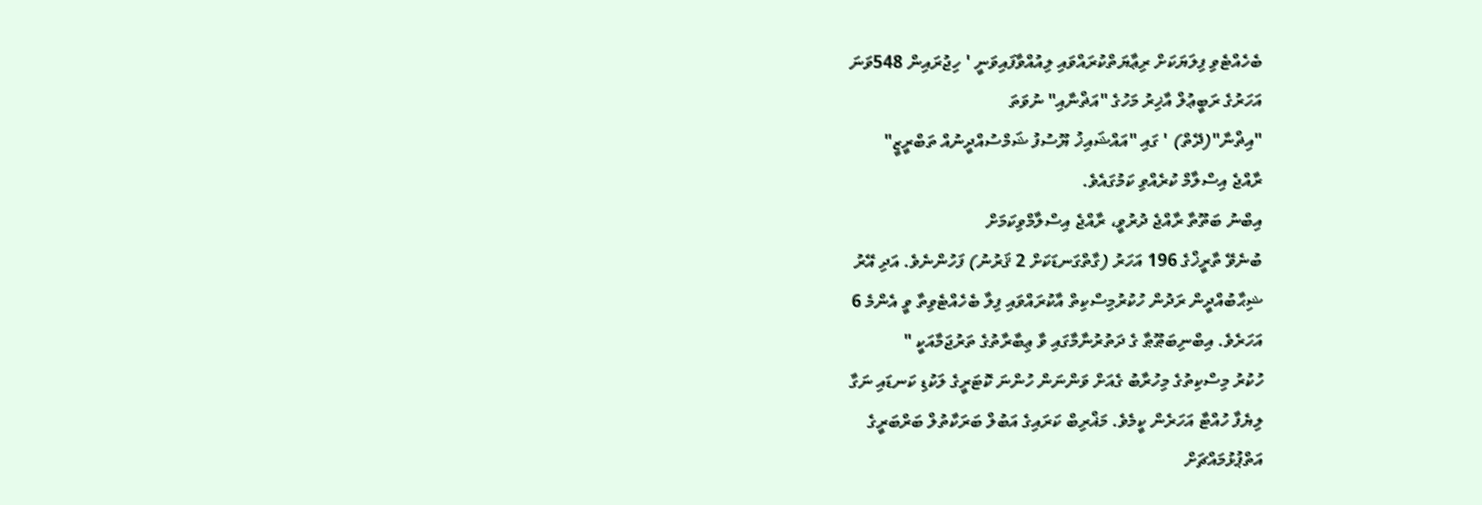ބެހެއްޓެވި ފިލަޔަކަށް ރިޢާޔަތްކުރައްވައި ލިއުއްވާފައިވަނީ ' ހިޖުރައިން 548ވަނަ
އަހަރުގެ ރަބީޢުލް އާޚިރު މަހުގެ "އަޡްނާއި" ނުވަތަ
"އިޡްނާ"(ދޭތް) ' ގައި "އައްޝައިޚު ޔޫސުފު ޝަމްސުއްދީނުއް ތަބްރީޒީ"
ރާއްޖެ އިސްލާމް ކުރެއްވި ކަމުގައެވެ.
އިބްނު ބަތޫތާ ރާއްޖެ ދުރުވީ، ރާއްޖެ އިސްލާމްވިކަމަށް
ބުނެވޭ ތާރީޚްގެ 196 އަހަރު (ގާތްގަނޑަކަށް 2 ޤަރުނު) ފަހުންނެވެ. އަދި އޭރު
ޝިޙާބުއްދީން ރަދުން ހުކުރުމިސްކިތް އާކުރައްވައި ފިލާ ބެހެއްޓެވިތާ ވީ އެންމެ 6
އަހަރެވެ. އިބްނިބަޠޫޠާ ގެ ދަތުރުނާމާގައި ވާ ޢިބާރާތުގެ ތަރުޖަމާއަކީ "
ހުކުރު މިސްކިތުގެ މިހުރާބު ގެއަށް ވަންނަން ހުންނަ ކޮޓަރީގެ ލަކުޑި ކަނޑައި ނަގާ
ލިޔެފާ ހުއްޓާ އަހަރެން ކީމެވެ. މަޣްރިބް ކަރައިގެ އަބުލް ބަރަކާތުލް ބަރްބަރީގެ
އަތްޕުޅުމައްޗަށް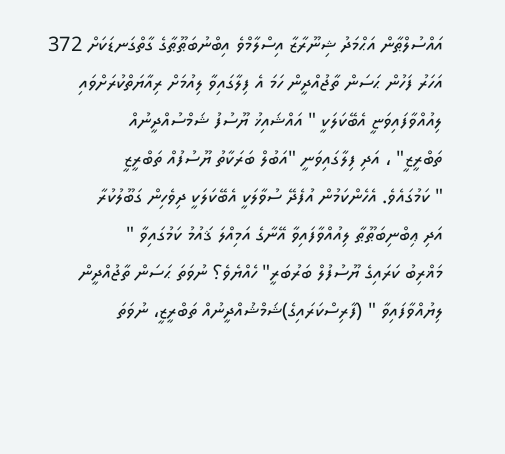އައްސުލްޠާން އަޙްމަދު ޝިނޫރާޒާ އިސްލާމްވެ އިބްނުބަޠޫޠާގެ ގާތްގަނޑަކަށް 372
އަހަރު ފަހުން ޙަސަން ތާޖުއްދީން ހަމަ އެ ފިލާގައިވާ ލިއުމަށް ރިއާޔަތްކުރަށްވައި
ލިއުއްވާފައިވަޏީ އެބޭކަލަކީ " އައްޝައިޚު ޔޫސުފު ޝަމްސުއްދީނުއް
ތަބްރީޒީ" ، އަދި ފިލާގައިވަނީ "އަބުލް ބަރަކާތު ޔޫސުފުއް ތަބްރީޒީ
" ކަމުގައެވެ. އެހެންކަމުން އުފެދޭ ސުވާލަކީ އެބޭކަލަކީ ދިވެހިން ގަބޫލުކުރާ
އަދި ޢިބްނިބަޠޫޠާ ލިއުއްވާފައިވާ އޭނާގެ އަމިއްލަ ޤައުމު ކަމުގައިވާ "
މަޣްރިބު ކަރައިގެ ޔޫސުފުލް ބަރުބަރީ" ހެއްޔެވެ؟ ނުވަތަ ޙަސަން ތާޖުއްދީން
ލިޔުއްވާފައިވާ " (ފާރިސްކަރައިގެ)ޝަމްޝުއްދީނުއް ތަބްރީޒީ، ނުވަތަ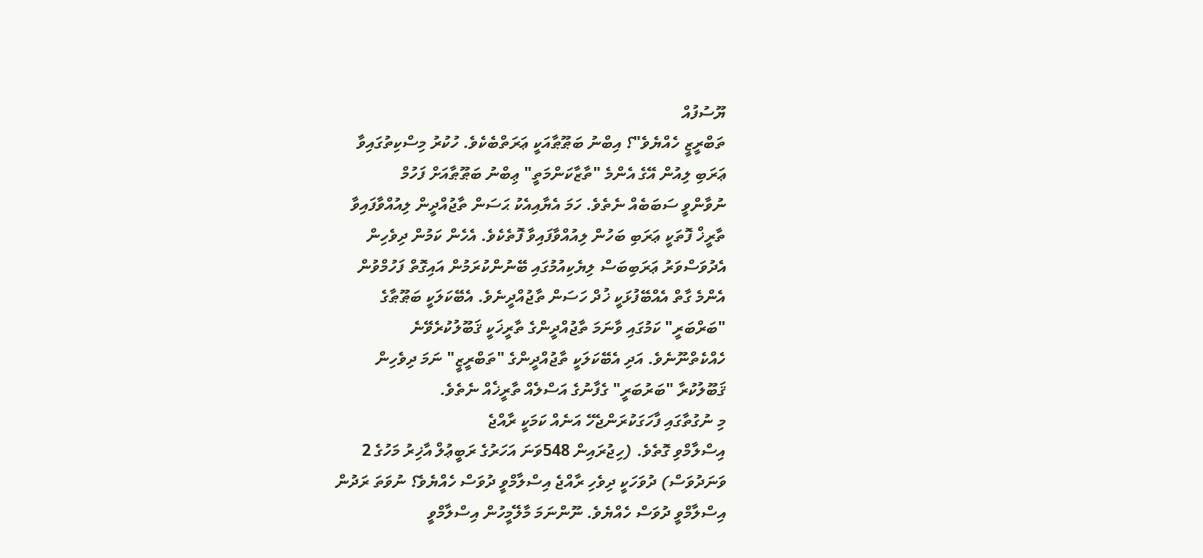ޔޫސުފުއް
ތަބްރީޒީ ހެއްޔެވެ"؟ އިބްނު ބަޠޫޠާއަކީ ޢަރަތްބެކެވެ. ހުކުރު މިސްކިތުގައިވާ
ޢަރަބި ލިއުން އޭގެ އެންމެ "ތާޒާކަންމަތީ" ޢިބްނު ބަޠޫޠާއަށް ފަހުމް
ނުވާންވީ ސަބަބެއް ނެތެވެ. ހަމަ އެޔާއިއެކު ޙަސަން ތާޖުއްދީން ލިއުއްވާފައިވާ
ތާރީޚް ފޮތަކީ ޢަރަބި ބަހުން ލިއުއްވާފައިވާ ފޮތެކެވެ. އެހެން ކަމުން ދިވެހިން
އެދުވަސްވަރު ޢަރަބިބަސް ލިޔެކިއުމުގައި ބޭނުންކުރަމުން އައިގޮތް ފަހުމްވުން
އެންމެ ގާތް އެއްބޭފުޅަކީ ޚުދް ހަސަން ތާޖުއްދީނެވެ. އެބޭކަލަކީ ބަޠޫޠާގެ
"ބަރްބަރީ" ކަމުގައި ވާނަމަ ތާޖުއްދީންގެ ތާރީޚަކީ ޤަބޫލުކުރެވޭނެ
ހެއްކެތްނޫނެވެ. އަދި އެބޭކަލަކީ ތާޖުއްދީންގެ "ތަބްރީޒީ" ނަމަ ދިވެހިން
ޤަބޫލުކުރާ "ބަރުބަރީ" ގެފާނުގެ އަސްލެއް ތާރީޚެއް ނެތެވެ.
މި ނުގުތާގައި ފާހަގަކުރަންޖެހޭ އަނެއް ކަމަކީ ރާއްޖެ
އިސްލާމްވި ގޮތެވެ. (ހިޖުރައިން 548ވަނަ އަހަރުގެ ރަބީޢުލް އާޚިރު މަހުގެ 2
ވަނަދުވަސް) ދުވަހަކީ ދިވެހި ރާއްޖެ އިސްލާމްވީ ދުވަސް ހެއްޔެވެ؟ ނުވަތަ ރަދުން
އިސްލާމްވީ ދުވަސް ހެއްޔެވެ. ނޫންނަމަ މާލޭމީހުން އިސްލާމްވީ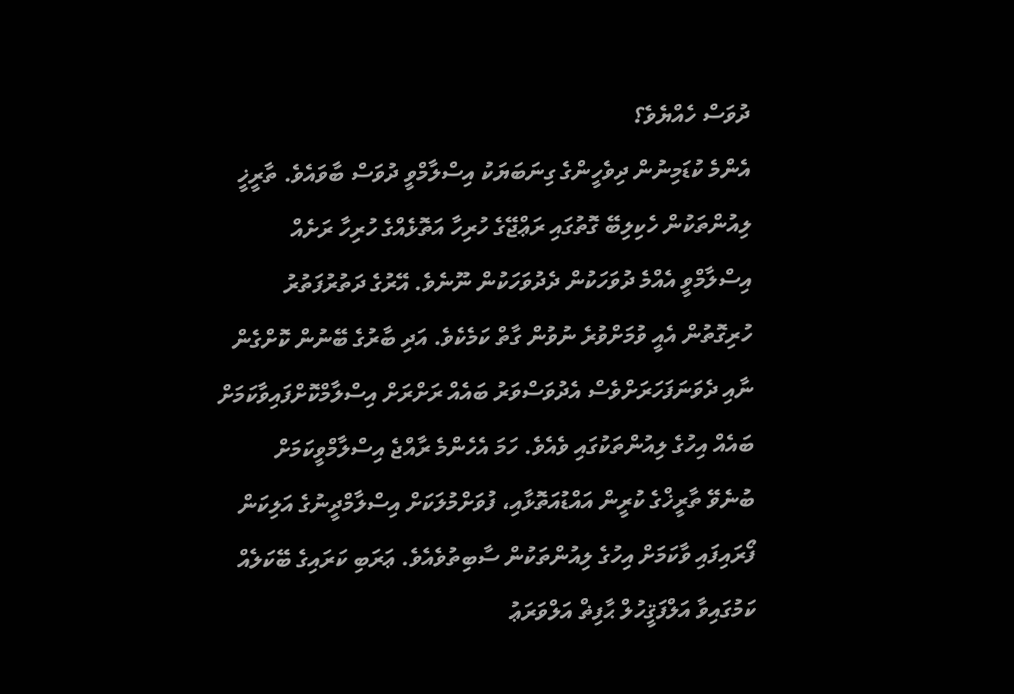ދުވަސް ހެއްޔެވެ؟
އެންމެ ކުޑަމިނުން ދިވެހީންގެ ގިނަބަޔަކު އިސްލާމްވީ ދުވަސް ބާވައެވެ. ތާރީޚީ
ލިއުންތަކުން ހެކިލިބޭ ގޮތުގައި ރަޢްޖޭގެ ހުރިހާ އަތޮޅެއްގެ ހުރިހާ ރަށެއް
އިސްލާމްވީ އެއްމެ ދުވަހަކުން ދެދުވަހަކުން ނޫނެވެ. އޭރުގެ ދަތުރުފަތުރު
ހުރިގޮތުން އެއީ ވުމަށްވުރެ ނުވުން ގާތް ކަމެކެވެ. އަދި ބާރުގެ ބޭނުން ކޮށްގެން
ނާއި ދެވަނަފަހަރަށްވެސް އެދުވަސްވަރު ބައެއް ރަށްރަށް އިސްލާމްކޮށްފައިވާކަމަށް
ބައެއް އިހުގެ ލިއުންތަކުގައި ވެއެވެ. ހަމަ އެހެންމެ ރާއްޖެ އިސްލާމްވީކަމަށް
ބުނެވޭ ތާރީޚްގެ ކުރީން އައްޑުއަތޮޅާއި، ފުވަށްމުލަކަށް އިސްލާމްދީނުގެ އަލިކަން
ފޯރައިފައި ވާކަމަށް އިހުގެ ލިއުންތަކުން ސާބިތުވެއެވެ. ޢަރަބި ކަރައިގެ ބޭކަލެއް
ކަމުގައިވާ އަލްފަޤީހުލް ޙާފިޡް އަލްވަރަޢު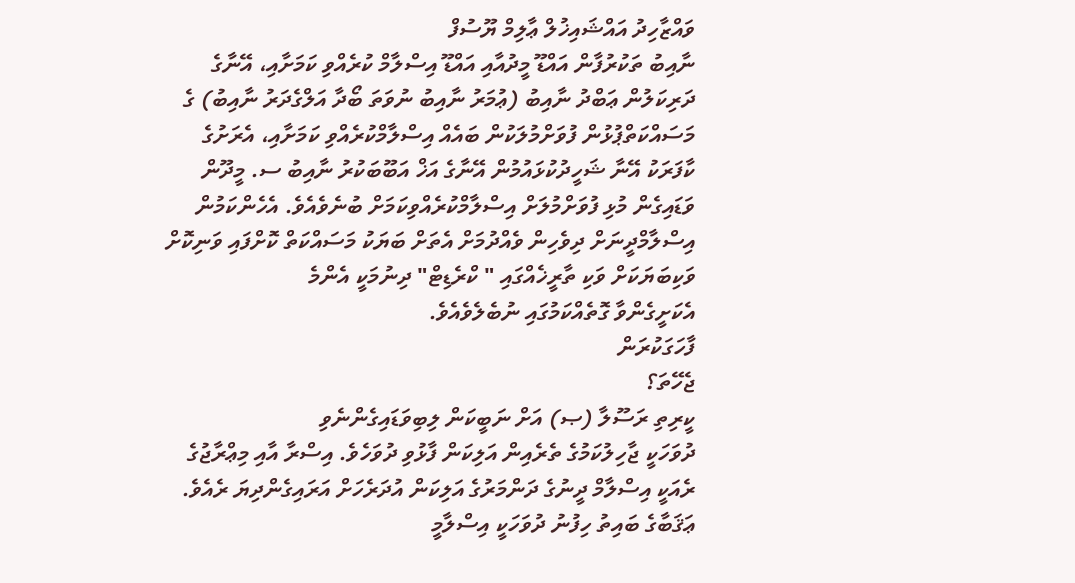ވައްޒާހިދު އައްޝައިޚުލް ޢާލިމް ޔޫސުފް
ނާއިބު ތަކުރުފާން އައްޑޫ މީދުއާއި އައްޑޫ އިސްލާމް ކުރެއްވި ކަމަށާއި، އޭނާގެ
ދަރިކަލުން ޢަބްދު ނާއިބު (ޢުމަރު ނާއިބު ނުވަތަ ބޯދާ އަލްގެދަރު ނާއިބު) ގެ
މަސައްކަތްޕުޅުން ފުވަށްމުލަކުން ބައެއް އިސްލާމްކުރެއްވި ކަމަށާއި، އެރަށުގެ
ކާފަރަކު އޭނާ ޝަހީދުކުޅައުމުން އޭނާގެ އަޚް އަބޫބަކުރު ނާއިބު ސ. މީދޫން
ވަޑައިގެން މުޅި ފުވަށްމުލަށް އިސްލާމްކުރެއްވިކަމަށް ބުނެވެއެވެ. އެހެންކަމުން
އިސްލާމްދީނަށް ދިވެހިން ވެއްދުމަށް އެތަށް ބަޔަކު މަސައްކަތް ކޮށްފައި ވަނިކޮށް
ވަކިބަޔަކަށް ވަކި ތާރީޚެއްގައި " ކްރެޑިޓް" ދިނުމަކީ އެންމެ
އެކަށީގެންވާ ގޮތެއްކަމުގައި ނުބެލެވެއެވެ.
ފާހަގަކުރަން
ޖެހޭތަ؟
ކީރިތި ރަސޫލާ (ޞ) އަށް ނަބީކަން ލިބިވަޑައިގެންނެވި
ދުވަހަކީ ޖާހިލުކަމުގެ ތެރެއިން އަލިކަން ފާޅުވި ދުވަހެވެ. އިސްރާ އާއި މިޢްރާޖުގެ
ރެއަކީ އިސްލާމް ދީނުގެ ދަންމަރުގެ އަލިކަން އުދަރެހަށް އަރައިގެންދިޔަ ރެއެވެ.
ޢަޤަބާގެ ބައިތު ހިފުނު ދުވަހަކީ އިސްލާމީ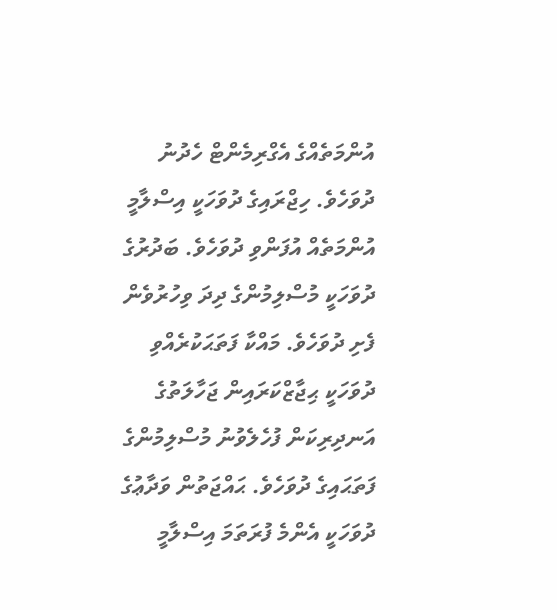އުންމަތެއްގެ އެގްރިމެންޓް ހެދުނު
ދުވަހެވެ. ހިޖްރައިގެ ދުވަހަކީ އިސްލާމީ އުންމަތެއް އުފަންވި ދުވަހެވެ. ބަދުރުގެ
ދުވަހަކީ މުސްލިމުންގެ ދިދަ ވިހުރުވެން ފެށި ދުވަހެވެ. މައްކާ ފަތަޙަކުރެއްވި
ދުވަހަކީ ޙިޖާޒްކަރައިން ޖަހާލަތުގެ އަނދިރިކަން ފުހެލެވުނު މުސްލިމުންގެ
ފަތަޙައިގެ ދުވަހެވެ. ޙައްޖަތުން ވަދާޢުގެ ދުވަހަކީ އެންމެ ފުރަތަމަ އިސްލާމީ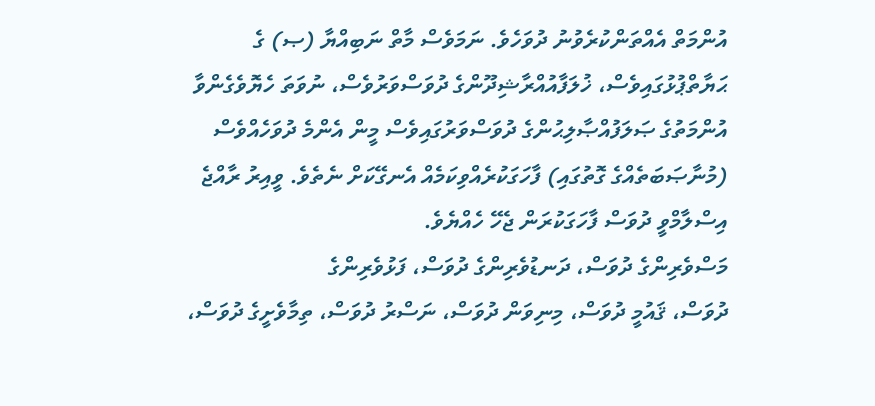އުންމަތް އެއްތަންކުރެވުނު ދުވަހެވެ. ނަމަވެސް މާތް ނަބިއްޔާ (ޞ) ގެ
ޙަޔާތްޕުޅުގައިވެސް، ޚުލަފާއުއްރާޝިދޫންގެ ދުވަސްވަރުވެސް، ނުވަތަ ހެޔޮވެގެންވާ
އުންމަތުގެ ޞަލަފުއްޞާލިޙުންގެ ދުވަސްވަރުގައިވެސް މީން އެންމެ ދުވަހެއްވެސް
(މުނާޞަބަތެއްގެ ގޮތުގައި) ފާހަގަކުރެއްވިކަމެއް އެނގޭކަށް ނެތެވެ. ވީއިރު ރާއްޖެ
އިސްލާމްވީ ދުވަސް ފާހަގަކުރަން ޖެހޭ ހެއްޔެވެ.
މަސްވެރިންގެ ދުވަސް، ދަނޑުވެރިންގެ ދުވަސް، ފަޅުވެރިންގެ
ދުވަސް، ޤައުމީ ދުވަސް، މިނިވަން ދުވަސް، ނަސްރު ދުވަސް، ތިމާވެށީގެ ދުވަސް،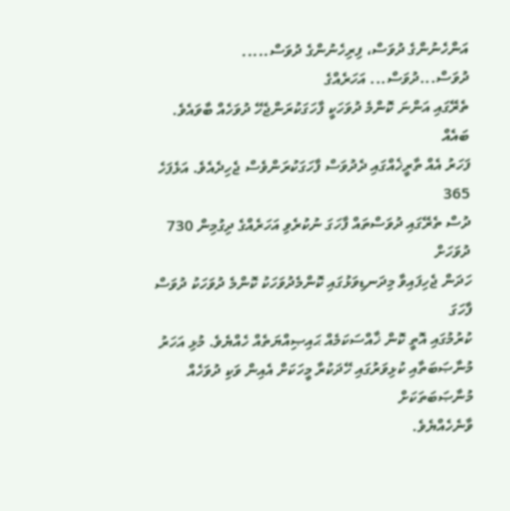އަންހެނުންގެ ދުވަސް، ފިރިހެނުންގެ ދުވަސް..... ދުވަސް...ދުވަސް... އަހަރެއްގެ
ތެރޭގައި އަންނަ ކޮންމެ ދުވަހަކީ ފާހަގަކުރަންޖެހޭ ދުވަހެއް ބާވައެވެ. ބައެއް
ފަހަރު އެއް ތާރީޚެއްގައި ދެދުވަސް ފާހަގަކުރަންވެސް ޖެހިދެއެވެ. އަޅެފަހެ 365
ދުސް ތެރޭގައި ދުވަސްތައް ފާހަގަ ނުކުރެވި އަހަރެއްގެ ދިގުމިން 730 ދުވަހަށް
ހަދަން ޖެހިފައިވާ މިދަނޑިވަޅުގައި ކޮންމެދުވަހަކު ކޮންމެ ދުވަހަކު ދުވަސް ފާހަގަ
ކުރުމުގައި އޮތީ ކޮން ޚާއްސަކަމެއް ޙައިޞިއްޔަތެއް ހެއްޔެވެ. މުޅި އަހަރު
މުނާޞަބަތާއި ކުޅިވަރުގައި ހޭދަކުރާ މީހަކަށް އެއިން ވަކި ދުވަހެއް މުނާޞަބަތަކަށް
ވާނެހެއްޔެވެ.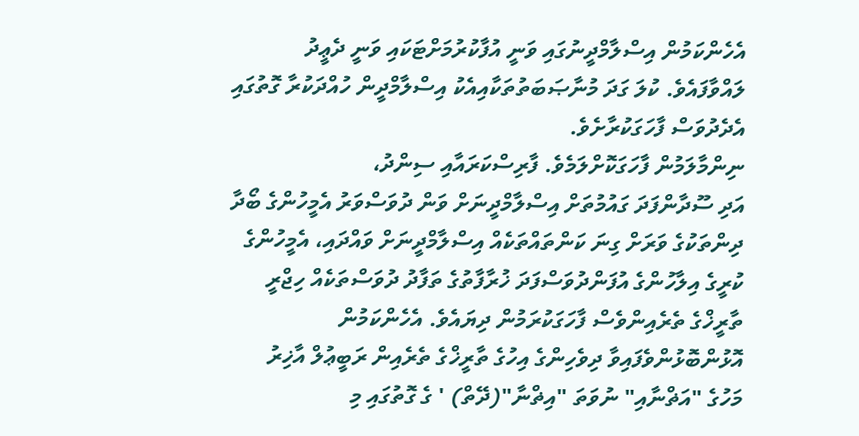އެހެންކަމުން އިސްލާމްދީނުގައި ވަނީ އުފާކުރުމަށްޓަކައި ވަނީ ދެޢީދު
ލައްވާފައެވެ. ކުލަ ގަދަ މުނާޞަބަތުތަކާއިއެކު އިސްލާމްދީން ހުއްދަކުރާ ގޮތުގައި
އެދެދުވަސް ފާހަގަކުރާށެވެ.
ނިންމާލަމުން ފާހަގަކޮށްލަމެވެ. ފާރިސްކަރައާއި ސިންދު،
އަދި ސޫދާންފަދަ ގައުމުތަށް އިސްލާމްދީނަށް ވަން ދުވަސްވަރު އެމީހުންގެ ބޯދާ
ދިންތަކުގެ ވަރަށް ގިނަ ކަންތައްތަކެއް އިސްލާމްދީނަށް ވައްދައި، އެމީހުންގެ
ކުރީގެ އިލާހުންގެ އުފަންދުވަސްފަދަ ޚުރާފާތުގެ ތަފާދު ދުވަސްތަކެއް ހިޖްރީ
ތާރީޚްގެ ތެރެއިންވެސް ފާހަގަކުރަމުން ދިޔައެވެ. އެހެންކަމުން
އޮޅުންބޮޅުންވެފައިވާ ދިވެހިންގެ އިހުގެ ތާރީޚްގެ ތެރެއިން ރަބީޢުލް އާޚިރު
މަހުގެ "އަޡްނާއި" ނުވަތަ "އިޡްނާ"(ދޭތް) ' ގެ ގޮތުގައި މި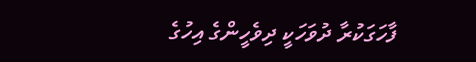ފާހަގަކުރާ ދުވަހަކީ ދިވެހީންގެ އިހުގެ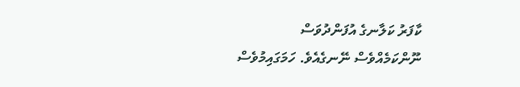ކާފަރު ކަލާނގެ އުފަންދުވަސް
ނޫންކަމެއްވެސް ނޭނގެއެވެ. ހަމަގައިމުވެސް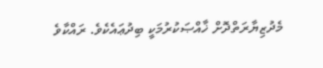މެދުޒިޔާރަތްދޮށް ޚާއްޞަކުރުމަކީ ބިދުޢައެކެވެ. ރައްކާވެ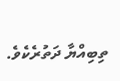ތިބިއްޔާ ދަތުރެކެވެ.